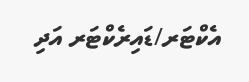އެކްޓަރ/ޑައިރެކްޓަރ އަދި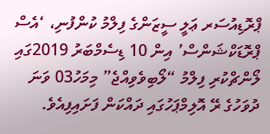ޕްރޮޑިއުސަރ ޢަލީ ސީޒަންގެ ފިލްމު ކުންފުނި، ‘އެސް ޕްރޮޑަކްޝަންސް’ އިން 10 ޑިސެމްބަރު 2019ގައި ލޯންޗްކުރި ފިލްމު “ލޯބިވެވިއްޖެ” މިމަހު03 ވަނަ ދުވަހުގެ ރޭ އޮލިމްޕަހުގައި ދައްކަން ފަށައިފިއެވެ.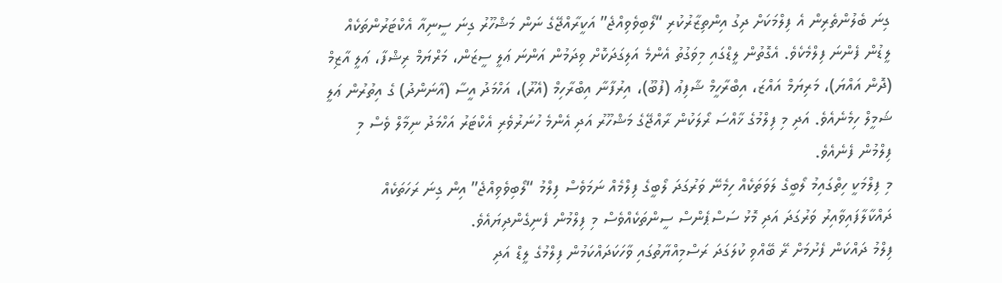ގިނަ ބެލުންތެރިން އެ ފިލްމަކަށް ދިގު އިންތިޒާރުކުރި “ލޯބިވެވިއްޖެ” އަކީރާއްޖޭގެ ނަން މަޝްހޫރު ގިނަ ސީނިއާ އެކްޓަރުންތަކެއް ލީޑުން ފެންނަ ފިލްމެކެވެ. އެގޮތުން ލީޑްގައި މިވަގުތު އެންމެ އަލިގަދަކޮށް ވިދަމުން އަންނަ ޢަލީ ސީޒަން، މަރްޔަމް ރިޝްފާ، ޢަލީ އާޒިމް (ދޮން އައްޔަ)، މަރިޔަމް އައްޒަ، އިބްރާހީމް ޝާފިޢު (ފުބޫ)، އިރުފާނާ އިބްރާހިމް (އެރޫ)، އަހްމަދު އީސާ (އާނަންދު) ގެ އިތުރުން ޢަލީ ޝަމީލް ހިމެނެއެވެ. އަދި މި ފިލްމުގެ ޚާއްސަ ރޯލަކުން ރާއްޖޭގެ މަޝްހޫރު އަދި އެންމެ ހުނަރުވެރި އެކްޓަރު އަހްމަދު ނިމާލް ވެސް މި ފިލްމުން ފެނެއެވެ.
މި ފިލްމަކީ ހިތްގައިމު ލޯބީގެ ލަވަތަކެއް ހިމެނޭ ވަރުގަދަ ލޯބީގެ ފިލްމެއް ނަމަވެސް ފިލްމު “ލޯބިވެވިއްޖެ” އިން ގިނަ ރަހަތަކެއް ދައްކާލާފައިވާއިރު ވަރުގަދަ އަދި މޮޅު ސަސްޕެންސް ސީންތަކެއްވެސް މި ފިލްމުން ފެނިގެންދިޔައެވެ.
ފިލްމު ދައްކަން ފެށުމަށް ރޭ ބޭއްވި ކުލަގަދަ ރަސްމިއްޔާތުގައި ވާހަކަދައްކަމުން ފިލްމުގެ ލީޑް އަދި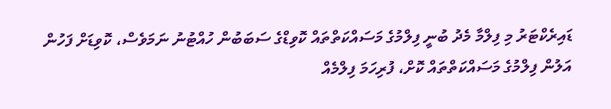ޑައިރެކްޓަރު މި ފިލްމާ މެދު ބުނީ ފިލްމުގެ މަސައްކަތްތައް ކޮވިޑްގެ ސަބަބުން ހުއްޓުނު ނަމަވެސް، ކޮވިޑަށް ފަހުން އަލުން ފިލްމުގެ މަސައްކަތްތައް ކޮށް، ފުރިހަމަ ފިލްމެއް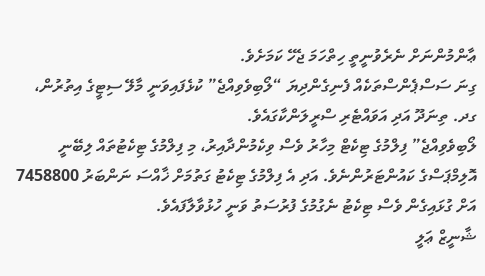ޢާންމުންނަށް ނެރެވުނީތީ ހިތްހަމަ ޖެހޭ ކަމަށެވެ.
ގިނަ ސަސްޕެންސްތަކެއް ފެނިގެންދިޔަ “ލޯބިވެވިއްޖެ” ކުޅެފައިވަނީ މާލޭ ސިޓީގެ އިތުރުން، ގދ. ތިނަދޫ އަދި އަވައްޓެރި ސްރީލަންކާގައެވެ.
ލޯބިވެވިއްޖެ” ފިލްމުގެ ޓިކެޓް މިހާރު ވެސް ވިކެމުންދާއިރު، މި ފިލްމުގެ ޓިކެޓުތައް ލިބޭނީ އޮލިމްޕަސްގެ ކައުންޓަރުންނެވެ. އަދި އެ ފިލްމުގެ ޓިކެޓު ގަތުމަށް ޚާއްސަ ނަންބަރު 7458800 އަށް ގުޅައިގެން ވެސް ޓިކެޓު ނެގުމުގެ ފުރުސަތު ވަނީ ހުޅުވާލާފައެވެ.
ޝާނީޒް ޢަލީ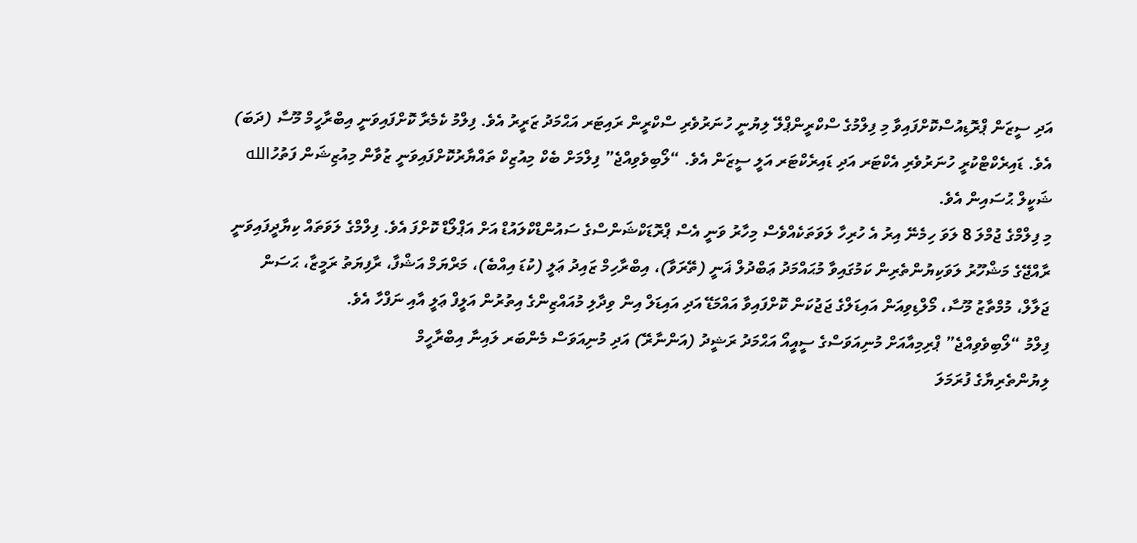އަދި ސީޒަން ޕްރޮޑިއުސްކޮށްފައިވާ މި ފިލްމުގެ ސްކްރީންޕްލޭ ލިޔުނީ ހުނަރުވެރި ސްކްރީން ރައިޓަރ އަޙްމަދު ޒަރީރު އެވެ. ފިލްމު ކެމެރާ ކޮށްފައިވަނީ އިބްރާހީމް މޫސާ (ދަބަ) އެވެ. ޑައިރެކްޓްކުރީ ހުނަރުވެރި އެކްޓަރ އަދި ޑައިރެކްޓަރ އަލީ ސީޒަން އެވެ. “ލޯބިވެވިއްޖެ” ފިލްމަށް ބެކް މިއުޒިކް ތައްޔާރުކޮށްފައިވަނީ ޒުވާން މިއުޒިޝަން ފަތުހުالله ޝަކީލް ޙުސައިން އެވެ.
މި ފިލްމްގެ ޖުމްލަ 8 ލަވަ ހިމެނޭ އިރު އެ ހުރިހާ ލަވަތަކެއްވެސް މިހާރު ވަނީ އެސް ޕްރޮޑަކްޝަންސްގެ ސައުންޑްކްލައުޑް އަށް އަޕްލޯޑް ކޮށްފަ އެވެ. ފިލްމްގެ ލަވަތައް ކިޔާދީފައިވަނީ ރާއްޖޭގެ މަޝްހޫރު ލަވަކިޔުންތެރިން ކަމުގައިވާ މުޙައްމަދު ޢަބްދުލް ޣަނީ (ތޭރަވާ)، އިބްރާހިމް ޒައިދު ޢަލީ (ކުޑަ އިއްބެ)، މަރްޔަމް އަޝްފާ، ރާފިޔަތު ރަމީޒާ، ޙަސަން ޖަލާލް، މުމްތާޒު މޫސާ، މޯލްޑިވިއަން އައިޑަލްގެ ޖަޖުކަން ކޮށްފައިވާ އައްމަޑޭ އަދި އައިޑަލް އިން ވިދާލި މުއައްޒިންގެ އިތުރުން އަލީފް ޢަލީ އާއި ނަފްހާ އެވެ.
ފިލްމު “ލޯބިވެވިއްޖެ” ޕްރިމިއާއަށް މުނިއަވަސްގެ ސީއީއޯ އަޙްމަދު ރަޝީދު (އަންނާރޭ) އަދި މުނިއަވަސް މެންބަރ ލައިނާ އިބްރާހީމް
ލިޔުންތެރިޔާގެ ފުރަމަލަ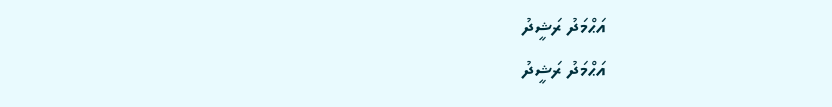އަޙްމަދު ރަޝީދު
އަޙްމަދު ރަޝީދު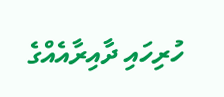ހުރިހައި ދާއިރާއެއްގެ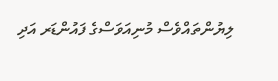ލިޔުންތައްވެސް މުނިއަވަސްގެ ފައުންޑަރ އަދި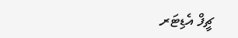ޗީފް އެޑިޓަރ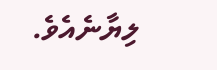ލިޔާނެއެވެ.